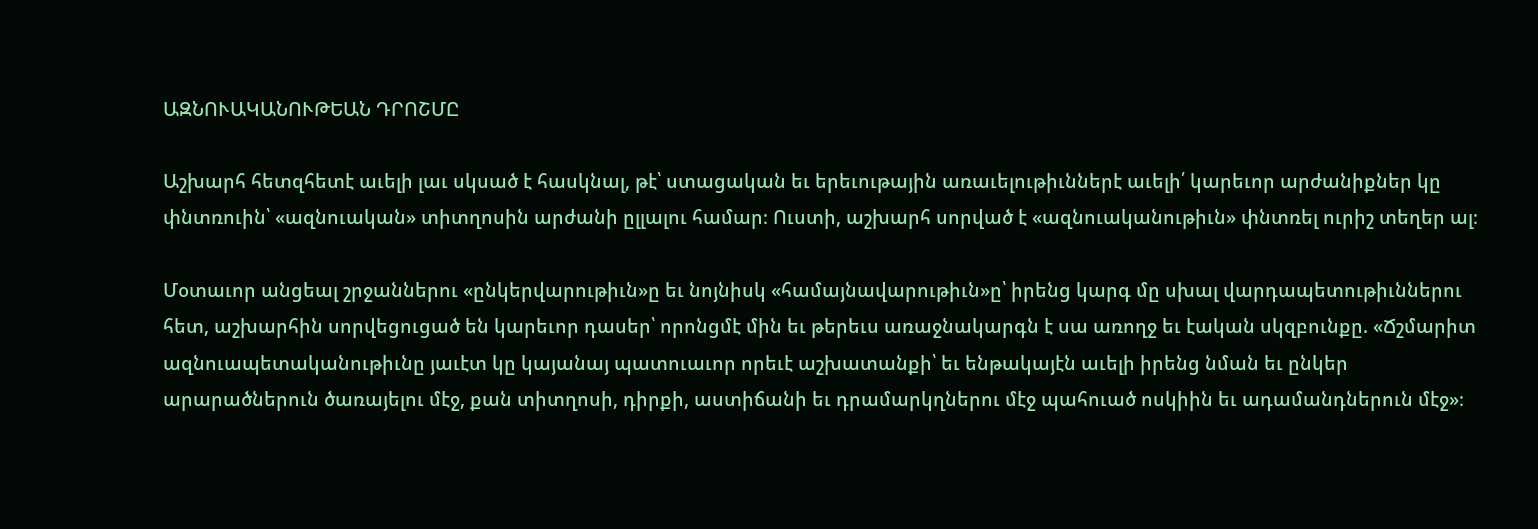ԱԶՆՈՒԱԿԱՆՈՒԹԵԱՆ ԴՐՈՇՄԸ

Աշխարհ հետզհետէ աւելի լաւ սկսած է հասկնալ, թէ՝ ստացական եւ երեւութային առաւելութիւններէ աւելի՛ կարեւոր արժանիքներ կը փնտռուին՝ «ազնուական» տիտղոսին արժանի ըլլալու համար։ Ուստի, աշխարհ սորված է «ազնուականութիւն» փնտռել ուրիշ տեղեր ալ։

Մօտաւոր անցեալ շրջաններու «ընկերվարութիւն»ը եւ նոյնիսկ «համայնավարութիւն»ը՝ իրենց կարգ մը սխալ վարդապետութիւններու հետ, աշխարհին սորվեցուցած են կարեւոր դասեր՝ որոնցմէ մին եւ թերեւս առաջնակարգն է սա առողջ եւ էական սկզբունքը. «Ճշմարիտ ազնուապետականութիւնը յաւէտ կը կայանայ պատուաւոր որեւէ աշխատանքի՝ եւ ենթակայէն աւելի իրենց նման եւ ընկեր արարածներուն ծառայելու մէջ, քան տիտղոսի, դիրքի, աստիճանի եւ դրամարկղներու մէջ պահուած ոսկիին եւ ադամանդներուն մէջ»։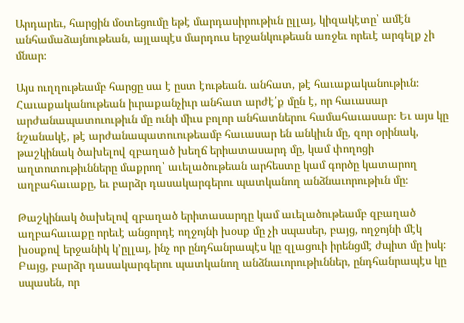Արդարեւ, հարցին մօտեցումը եթէ մարդասիրութիւն ըլլայ, կիզակէտը՝ ամէն անհամաձայնութեան, այլապէս մարդուս երջանկութեան առջեւ որեւէ արգելք չի մնար։

Այս ուղղութեամբ հարցը սա է ըստ էութեան. անհատ, թէ հաւաքականութիւն։ Հաւաքականութեան իւրաքանչիւր անհատ արժէ՛ք մըն է, որ հաւասար արժանապատուութիւն մը ունի միւս բոլոր անհատներու համահաւասար։ Եւ այս կը նշանակէ, թէ արժանապատուութեամբ հաւասար են անկիւն մը, զոր օրինակ, թաշկինակ ծախելով զբաղած խեղճ երիատասարդ մը, կամ փողոցի աղտոտութիւնները մաքրող՝ աւելածութեան արհեստը կամ գործը կատարող աղբահաւաքը, եւ բարձր դասակարգերու պատկանող անձնաւորութիւն մը։

Թաշկինակ ծախելով զբաղած երիտասարդը կամ աւելածութեամբ զբաղած աղբահաւաքը որեւէ անցորդէ ողջոյնի խօսք մը չի սպասեր, բայց, ողջոյնի մէկ խօսքով երջանիկ կ՚ըլլայ, ինչ որ ընդհանրապէս կը զլացուի իրենցմէ ժպիտ մը իսկ։ Բայց, բարձր դասակարգերու պատկանող անձնաւորութիւններ, ընդհանրապէս կը սպասեն, որ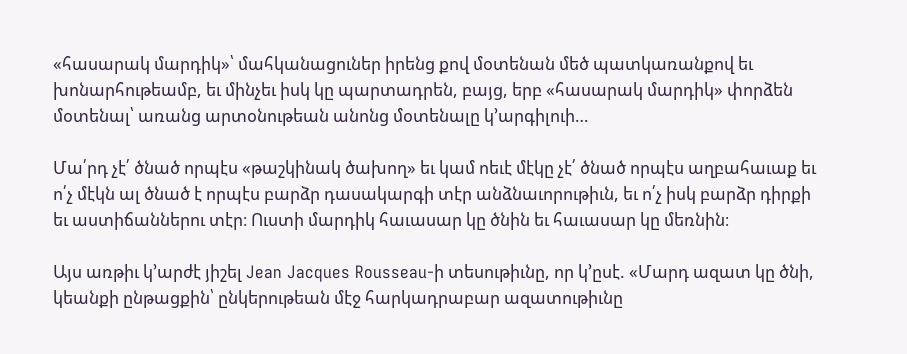«հասարակ մարդիկ»՝ մահկանացուներ իրենց քով մօտենան մեծ պատկառանքով եւ խոնարհութեամբ, եւ մինչեւ իսկ կը պարտադրեն, բայց, երբ «հասարակ մարդիկ» փորձեն մօտենալ՝ առանց արտօնութեան անոնց մօտենալը կ՚արգիլուի…

Մա՛րդ չէ՛ ծնած որպէս «թաշկինակ ծախող» եւ կամ ոեւէ մէկը չէ՛ ծնած որպէս աղբահաւաք եւ ո՛չ մէկն ալ ծնած է որպէս բարձր դասակարգի տէր անձնաւորութիւն, եւ ո՛չ իսկ բարձր դիրքի եւ աստիճաններու տէր։ Ուստի մարդիկ հաւասար կը ծնին եւ հաւասար կը մեռնին։

Այս առթիւ կ՚արժէ յիշել Jean Jacques Rousseau-ի տեսութիւնը, որ կ՚ըսէ. «Մարդ ազատ կը ծնի, կեանքի ընթացքին՝ ընկերութեան մէջ հարկադրաբար ազատութիւնը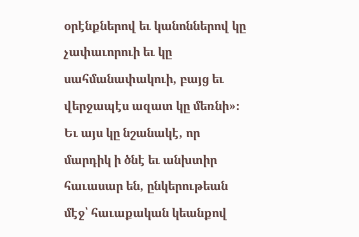օրէնքներով եւ կանոններով կը չափաւորուի եւ կը սահմանափակուի, բայց եւ վերջապէս ազատ կը մեռնի»։ Եւ այս կը նշանակէ, որ մարդիկ ի ծնէ եւ անխտիր հաւասար են, ընկերութեան մէջ՝ հաւաքական կեանքով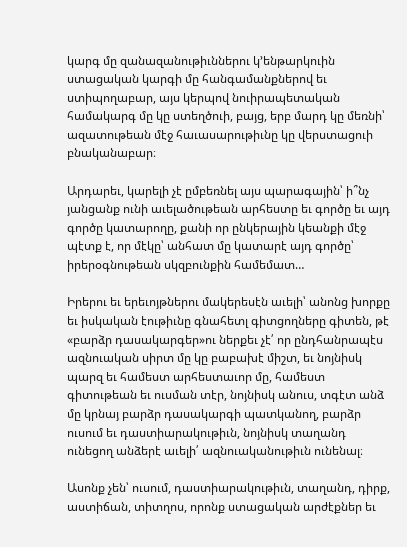կարգ մը զանազանութիւններու կ՚ենթարկուին ստացական կարգի մը հանգամանքներով եւ ստիպողաբար, այս կերպով նուիրապետական համակարգ մը կը ստեղծուի, բայց, երբ մարդ կը մեռնի՝ ազատութեան մէջ հաւասարութիւնը կը վերստացուի բնականաբար։

Արդարեւ, կարելի չէ ըմբեռնել այս պարագային՝ ի՞նչ յանցանք ունի աւելածութեան արհեստը եւ գործը եւ այդ գործը կատարողը, քանի որ ընկերային կեանքի մէջ պէտք է, որ մէկը՝ անհատ մը կատարէ այդ գործը՝ իրերօգնութեան սկզբունքին համեմատ…

Իրերու եւ երեւոյթներու մակերեսէն աւելի՝ անոնց խորքը եւ իսկական էութիւնը գնահետլ գիտցողները գիտեն, թէ «բարձր դասակարգեր»ու ներքեւ չէ՛ որ ընդհանրապէս ազնուական սիրտ մը կը բաբախէ միշտ, եւ նոյնիսկ պարզ եւ համեստ արհեստաւոր մը, համեստ գիտութեան եւ ուսման տէր, նոյնիսկ անուս, տգէտ անձ մը կրնայ բարձր դասակարգի պատկանող, բարձր ուսում եւ դաստիարակութիւն, նոյնիսկ տաղանդ ունեցող անձերէ աւելի՛ ազնուականութիւն ունենալ։

Ասոնք չեն՝ ուսում, դաստիարակութիւն, տաղանդ, դիրք, աստիճան, տիտղոս, որոնք ստացական արժէքներ եւ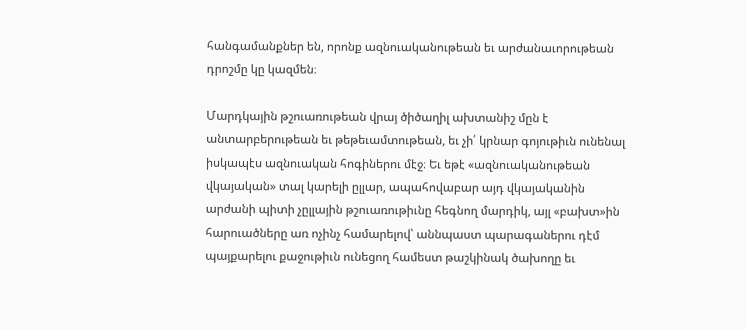հանգամանքներ են, որոնք ազնուականութեան եւ արժանաւորութեան դրոշմը կը կազմեն։

Մարդկային թշուառութեան վրայ ծիծաղիլ ախտանիշ մըն է անտարբերութեան եւ թեթեւամտութեան, եւ չի՛ կրնար գոյութիւն ունենալ իսկապէս ազնուական հոգիներու մէջ։ Եւ եթէ «ազնուականութեան վկայական» տալ կարելի ըլլար, ապահովաբար այդ վկայականին արժանի պիտի չըլլային թշուառութիւնը հեգնող մարդիկ, այլ «բախտ»ին հարուածները առ ոչինչ համարելով՝ աննպաստ պարագաներու դէմ պայքարելու քաջութիւն ունեցող համեստ թաշկինակ ծախողը եւ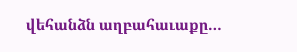վեհանձն աղբահաւաքը…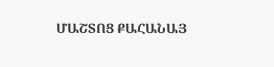ՄԱՇՏՈՑ ՔԱՀԱՆԱՅ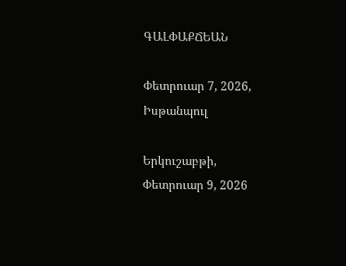ԳԱԼՓԱՔՃԵԱՆ

Փետրուար 7, 2026, Իսթանպուլ

Երկուշաբթի, Փետրուար 9, 2026